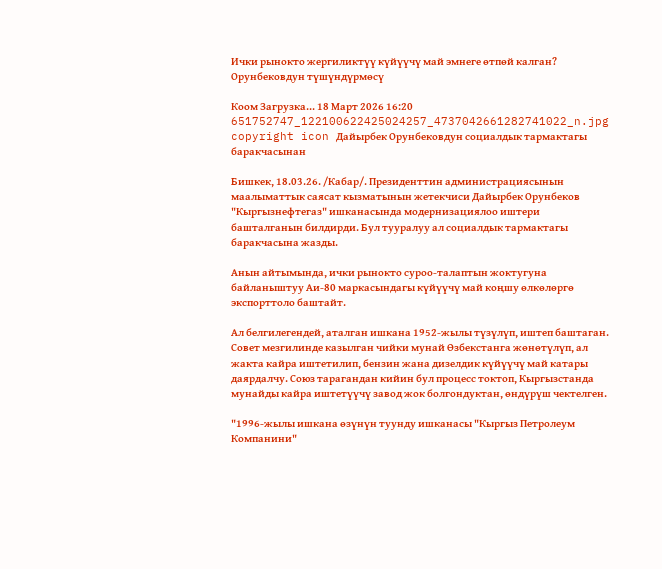Ички рынокто жергиликтүү күйүүчү май эмнеге өтпөй калган? Орунбековдун түшүндүрмөсү

Коом Загрузка... 18 Март 2026 16:20
651752747_122100622425024257_4737042661282741022_n.jpg
copyright icon Дайырбек Орунбековдун социалдык тармактагы баракчасынан

Бишкек, 18.03.26. /Кабар/. Президенттин администрациясынын маалыматтык саясат кызматынын жетекчиси Дайырбек Орунбеков "Кыргызнефтегаз" ишканасында модернизациялоо иштери башталганын билдирди. Бул тууралуу ал социалдык тармактагы баракчасына жазды.

Анын айтымында, ички рынокто суроо-талаптын жоктугуна байланыштуу Аи-80 маркасындагы күйүүчү май коңшу өлкөлөргө экспорттоло баштайт.

Ал белгилегендей, аталган ишкана 1952-жылы түзүлүп, иштеп баштаган. Совет мезгилинде казылган чийки мунай Өзбекстанга жөнөтүлүп, ал жакта кайра иштетилип, бензин жана дизелдик күйүүчү май катары даярдалчу. Союз тарагандан кийин бул процесс токтоп, Кыргызстанда мунайды кайра иштетүүчү завод жок болгондуктан, өндүрүш чектелген.

"1996-жылы ишкана өзүнүн туунду ишканасы "Кыргыз Петролеум Компанини"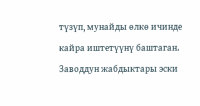түзүп, мунайды өлкө ичинде кайра иштетүүнү баштаган. Заводдун жабдыктары эски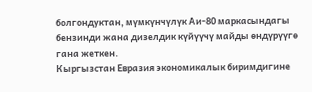болгондуктан, мүмкүнчүлүк Аи-80 маркасындагы бензинди жана дизелдик күйүүчү майды өндүрүүгө гана жеткен.
Кыргызстан Евразия экономикалык биримдигине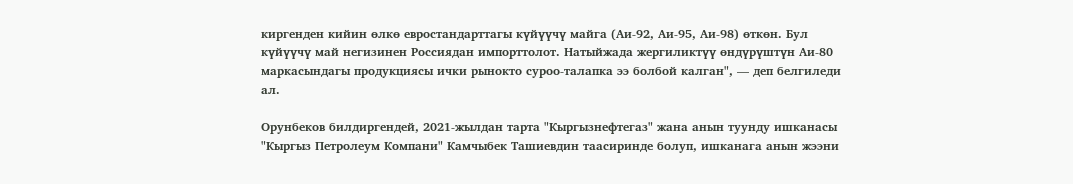киргенден кийин өлкө евростандарттагы күйүүчү майга (Аи-92, Аи-95, Аи-98) өткөн. Бул күйүүчү май негизинен Россиядан импорттолот. Натыйжада жергиликтүү өндүрүштүн Аи-80 маркасындагы продукциясы ички рынокто суроо-талапка ээ болбой калган", — деп белгиледи ал.

Орунбеков билдиргендей, 2021-жылдан тарта "Кыргызнефтегаз" жана анын туунду ишканасы "Кыргыз Петролеум Компани" Камчыбек Ташиевдин таасиринде болуп, ишканага анын жээни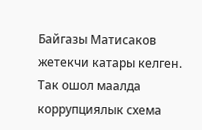Байгазы Матисаков жетекчи катары келген. Так ошол маалда коррупциялык схема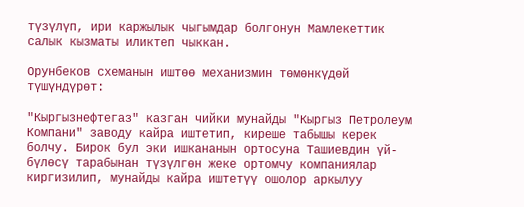түзүлүп, ири каржылык чыгымдар болгонун Мамлекеттик салык кызматы иликтеп чыккан.

Орунбеков схеманын иштөө механизмин төмөнкүдөй түшүндүрөт:

"Кыргызнефтегаз" казган чийки мунайды "Кыргыз Петролеум Компани" заводу кайра иштетип, киреше табышы керек болчу. Бирок бул эки ишкананын ортосуна Ташиевдин үй-бүлөсү тарабынан түзүлгөн жеке ортомчу компаниялар киргизилип, мунайды кайра иштетүү ошолор аркылуу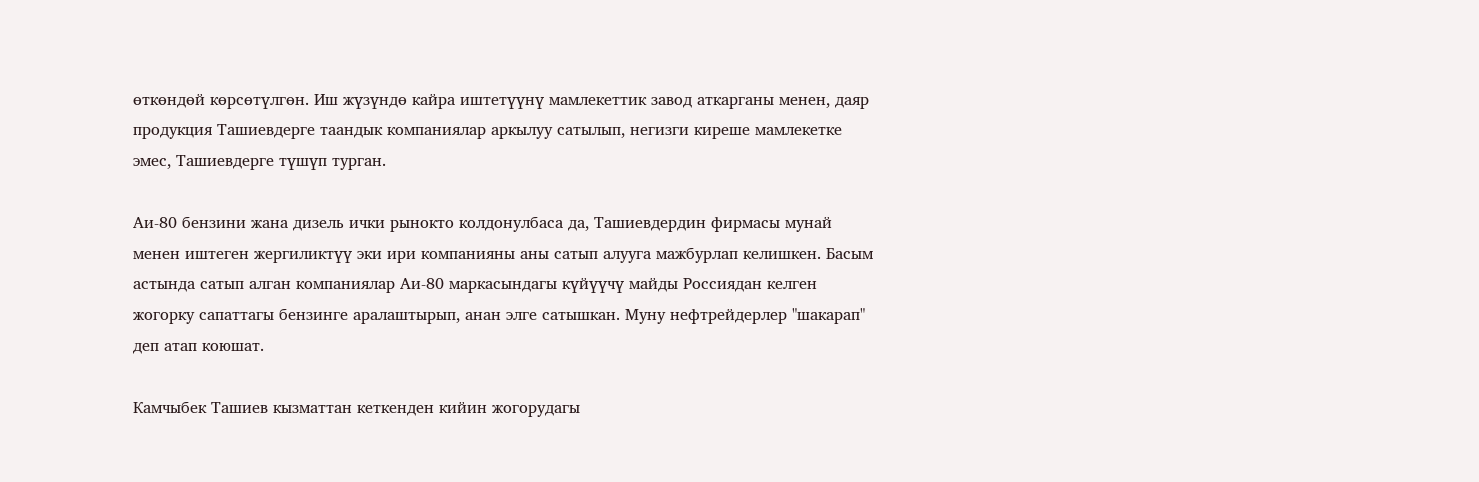өткөндөй көрсөтүлгөн. Иш жүзүндө кайра иштетүүнү мамлекеттик завод аткарганы менен, даяр продукция Ташиевдерге таандык компаниялар аркылуу сатылып, негизги киреше мамлекетке эмес, Ташиевдерге түшүп турган.

Аи-80 бензини жана дизель ички рынокто колдонулбаса да, Ташиевдердин фирмасы мунай менен иштеген жергиликтүү эки ири компанияны аны сатып алууга мажбурлап келишкен. Басым астында сатып алган компаниялар Аи-80 маркасындагы күйүүчү майды Россиядан келген жогорку сапаттагы бензинге аралаштырып, анан элге сатышкан. Муну нефтрейдерлер "шакарап" деп атап коюшат.

Камчыбек Ташиев кызматтан кеткенден кийин жогорудагы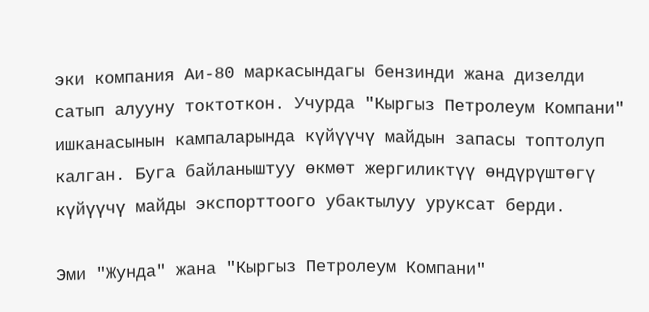эки компания Аи-80 маркасындагы бензинди жана дизелди сатып алууну токтоткон. Учурда "Кыргыз Петролеум Компани" ишканасынын кампаларында күйүүчү майдын запасы топтолуп калган. Буга байланыштуу өкмөт жергиликтүү өндүрүштөгү күйүүчү майды экспорттоого убактылуу уруксат берди.

Эми "Жунда" жана "Кыргыз Петролеум Компани"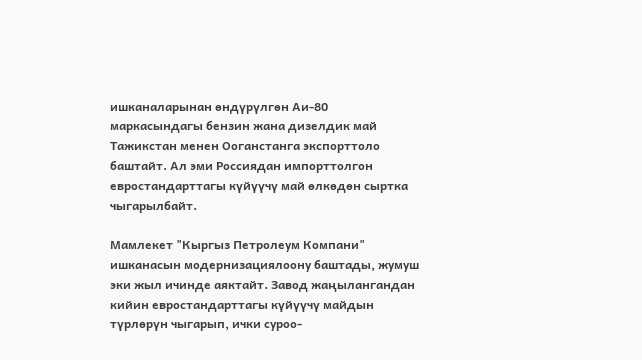ишканаларынан өндүрүлгөн Аи-80 маркасындагы бензин жана дизелдик май Тажикстан менен Ооганстанга экспорттоло баштайт. Ал эми Россиядан импорттолгон евростандарттагы күйүүчү май өлкөдөн сыртка чыгарылбайт.

Мамлекет "Кыргыз Петролеум Компани" ишканасын модернизациялоону баштады, жумуш эки жыл ичинде аяктайт. Завод жаңылангандан кийин евростандарттагы күйүүчү майдын түрлөрүн чыгарып, ички суроо-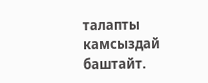талапты камсыздай баштайт.